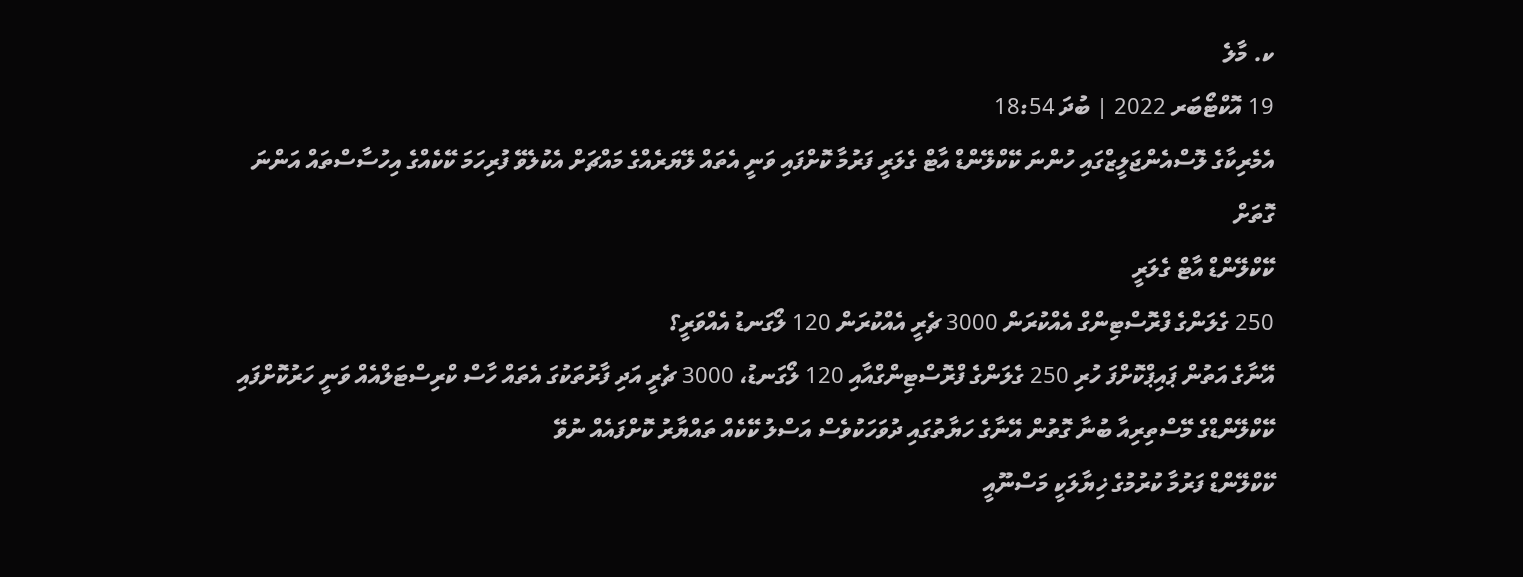ކ. މާލެ
19 އޮކްޓޯބަރ 2022 | ބުދަ 18:54
އެމެރިކާގެ ލޮސްއެންޖަލީޒްގައި ހުންނަ ކޭކްލޭންޑް އާޓް ގެލަރީ ފަރުމާ ކޮށްފައި ވަނީ އެތައް ލޭޔަރެއްގެ މައްޗަށް އެކުލެވޭ ފުރިހަމަ ކޭކެއްގެ އިހުސާސްތައް އަންނަ ގޮތަށް
ކޭކްލޭންޑް އާޓް ގެލަރީ
250 ގެލަންގެ ފްރޮސްޓިންގް އެއްކުރަން 3000 ޗެރީ އެއްކުރަން 120 ލޯގަނޑު އެއްވަރީ؟
އޭނާގެ އަތުން ޕައިޕްކޮށްފަ ހުރި 250 ގެލަންގެ ފްރޮސްޓިންގްއާއި 120 ލޯގަނޑު، 3000 ޗެރީ އަދި ފާރުތަކުގަ އެތައް ހާސް ކްރިސްޓަލްއެއް ވަނީ ހަރުކޮށްފައި
ކޭކްލޭންޑްގެ މޭސްތިރިއާ ބުނާ ގޮތުން އޭނާގެ ހަޔާތުގައި ދުވަހަކުވެސް އަސްލު ކޭކެއް ތައްޔާރު ކޮށްފައެއް ނުވޭ
ކޭކްލޭންޑް ފަރުމާ ކުރުމުގެ ޚިޔާލަކީ މަސްނޫއީ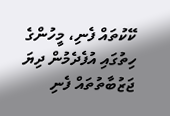ކޭކުތައް ފެނި، މީހުންގެ ހިތުގައި އުފެދެމުން ދިޔަ ޖަޒުބާތުތައް ފެނި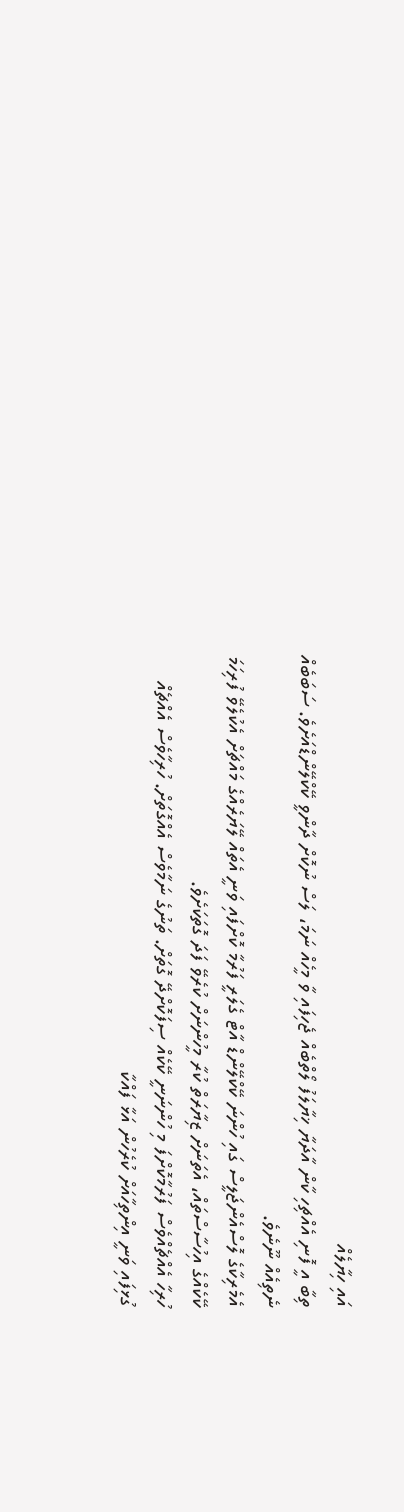އައި ހިޔާލެއް
ތިބާ އީ ފޮނި އެއްޗިހި ކާން އާދަޔާ ޚިޔާލަފު ލޯތްބެއް ޖެހިފައި ވާ މީހެއް ނަމަ، ލަސް ނުކޮށް ދާންވީ ކޭކްލޭންޑްއަށެވެ. ސަބަބެއް ނެތިއެއް ނޫނެވެ.
އެމެރިކާގެ ލޮސްއެންޖަލީސް ގައި ހުންނަ ކޭކްލޭންޑް އާޓް ގެލަރީ ފަރުމާ ކޮށްފައި ވަނީ އެތައް ލޭޔަރެއްގެ މައްޗަށް އެކުލެވޭ ފުރިހަމަ ކޭކެއްގެ އިހުސާސްތައް، އެތަނަށް ޒިޔާރަތް ކުރާ މީހުންނަށް ކުރެވޭ ފަދަ ގޮތަކަށެވެ.
ހުރިހާ އެއްޗެއްވެސް ފަރުމާކޮށްފަ މި ހުންނަނީ ކޭކެއް ސިފަކޮށްދޭ ގޮތަށް. ތަނުގެ ނަމާވެސް އެއްގޮތަށް. ހުރިހާވެސް އެއްޗެއް ގުޅިފައި ވަނީ އިންތިހާއަށް ކުރެހުން އަޅާ ފައްކާ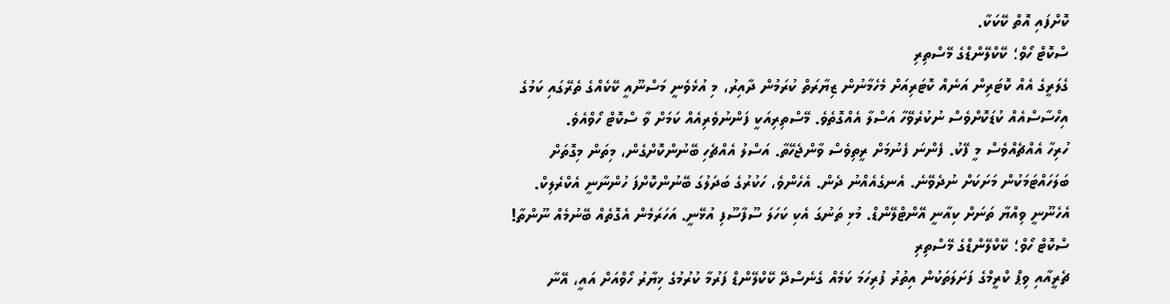ކޮށްފައި އޮތް ކޭކަކާ.
ސްކޮޓް ހޯވް؛ ކޭކްލޭންޑްގެ މޭސްތިރި
ގެލަރީގެ އެއް ކޮޓަރިން އަނެއް ކޮޓަރިއަށް މެހެމާނުން ޒިޔާރަތް ކުރަމުން ދާއިރު، މި އުޅެވެނީ މަސްނޫއީ ކޭކެއްގެ ތެރޭގައި ކަމުގެ އިހްސާސްއެއް ކުޑަކޮށްވެސް ނުކުރެވޭހާ އަސްލާ އެއްގޮތެވެ. މޭސްތިރިއަކީ ފަންނުވެރިއެއް ކަމަށް ވާ ސްކޮޓް ހޯވްއެވެ.
ހުރިހާ އެއްޗެއްވެސް މީ ފޭކު. ފެންނަ ފެނުމަށް ރީތިވެސް ވާންޖެހޭތާ. އަސްލު އެއްޗެހި ބޭނުންކޮށްގެން، މިތަން މިގޮތަށް ބަލަހައްޓަމަކުން މަށަކަށް ނުދެވޭނެ. އެނގެއެއްނު ދެން. އެހެންވެ، ހަކުރުގެ ބަދަލުގަ ބޭނުންކޮށްފަ ހުންނާނީ އެކްރެލިކް. އެހެނޫނީ ވިއްޔާ ތަނަށް ކިއާނީ އޭންޓްލޭންޑް. މުޅި ތަނުގަ އެކި ކަހަލަ ސޫފާސޫފި އުޅޭނީ. އަހަރަމެން އެގޮތެއް ބޭނުމެއް ނޫންތާ!
ސްކޮޓް ހޯވް؛ ކޭކްލޭންޑްގެ މޭސްތިރި
ޗެރީއާއި ވިޕް ކްރީމްގެ ފަށަލަތަކުން އިތުރު ފުރިހަމަ ކަމެއް ގެނެސްދޭ ކޭކްލޭންޑް ފަރުމާ ކުރުމުގެ ޚިޔާރު ހޯވްއަށް އައީ، އޭނާ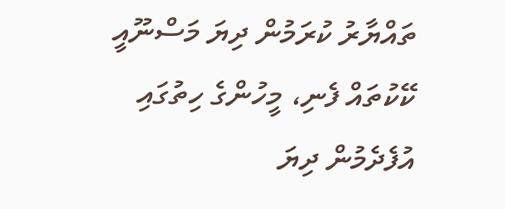ތައްޔާރު ކުރަމުން ދިޔަ މަސްނޫއީ ކޭކުތައް ފެނި، މީހުންގެ ހިތުގައި އުފެދެމުން ދިޔަ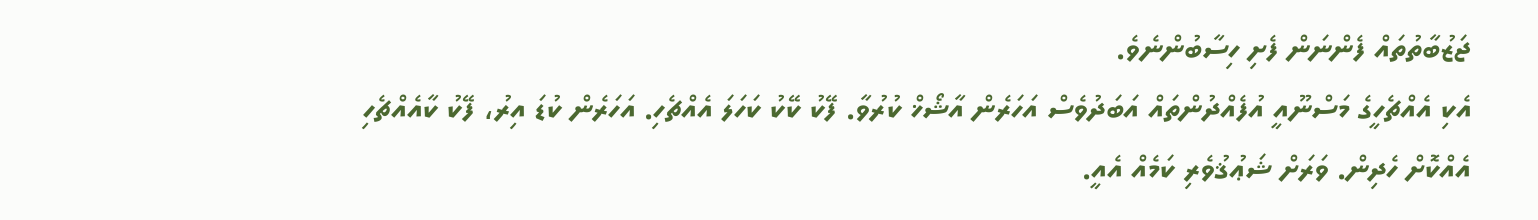ޖަޒުބާތުތައް ފެންނަން ފެށި ހިސާބުންނެވެ.
އެކި އެއްޗެހީގެ މަސްނޫއީ އުފެއްދުންތައް އަބަދުވެސް އަހަރެން އާޝޯޚް ކުރުވާ. ފޭކު ކޭކު ކަހަލަ އެއްޗެހި. އަހަރެން ކުޑަ އިރު، ފޭކު ކާއެއްޗެހި އެއްކޮށް ހެދިން. ވަރަށް ޝަޢުޤުވެރި ކަމެއް އެއީ.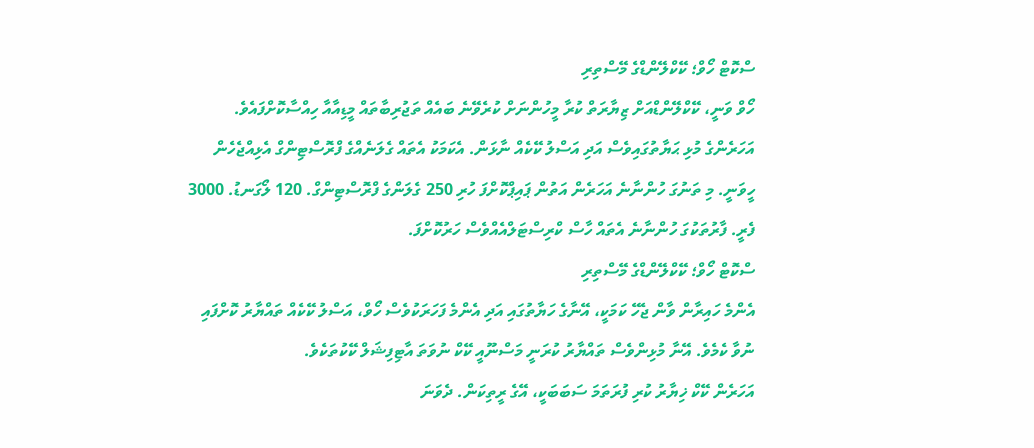ސްކޮޓް ހޯވް؛ ކޭކްލޭންޑްގެ މޭސްތިރި
ހޯވް ވަނީ، ކޭކްލޭންޑްއަށް ޒިޔާރަތް ކުރާ މީހުންނަށް ކުރެވޭނެ ބައެއް ތަޖުރިބާތައް މީޑިއާއާ ހިއްސާކޮށްފައެވެ.
އަހަރެންގެ މުޅި ޙަޔާތުގައިވެސް އަދި އަސްލު ކޭކެއް ނާޅަން. އެކަމަކު އެތައް ގެލަނެއްގެ ފްރޮސްޓިންގް އެޅިއްޖެހެން ހީވަނީ. މި ތަނުގަ ހުންނާނެ އަހަރެން އަތުން ޕައިޕްކޮށްފަ ހުރި 250 ގެލަންގެ ފްރޮސްޓިންގް. 120 ލޯގަނޑު. 3000 ފެރީ. ފާރުތަކުގަ ހުންނާނެ އެތައް ހާސް ކްރިސްޓަލްއެއްވެސް ހަރުކޮށްފަ.
ސްކޮޓް ހޯވް؛ ކޭކްލޭންޑްގެ މޭސްތިރި
އެންމެ ހައިރާން ވާން ޖެހޭ ކަމަކީ، އޭނާގެ ހަޔާތުގައި އަދި އެންމެ ފަހަރަކުވެސް ހޯވް، އަސްލު ކޭކެއް ތައްޔާރު ކޮށްފައި ނުވާ ކެމެވެ. އޭނާ މުޅިންވެސް ތައްޔާރު ކުރަނީ މަސްނޫއީ ކޭކް ނުވަތަ އާޓިފިޝަލް ކޭކުތަކެވެ.
އަހަރެން ކޭކް ޚިޔާރު ކުރި ފުރަތަމަ ސަބަބަކީ، އޭގެ ރީތިކަން. ދެވަނަ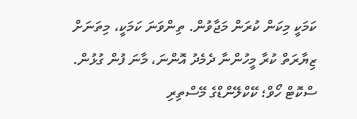ކަމަކީ މިކަން ކުރަން މަޖާވުން. ތިންވަނަ ކަމަކީ، މިތަނަށް ޒިޔާރަތް ކުރާ މީހުންނާ ދެމެދު އޮންނަ، މާނަ ފުން ގުޅުން.
ސްކޮޓް ހޯވް؛ ކޭކްލޭންޑްގެ މޭސްތިރި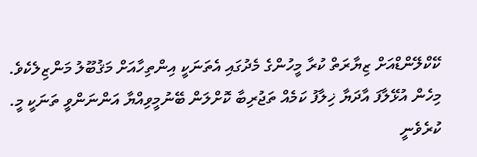ކޭކްލޭންޑްއަށް ޒިޔާރަތް ކުރާ މީހުންގެ މެދުގައި އެތަނަކީ އިންތިހާއަށް މަޤުބޫލު މަންޒިލެކެވެ.
މިހެން އުޅޭލާފަ އާދަޔާ ޚިލާފު ކަމެއް ތަޖުރިބާ ކޮށްލަން ބޭނުމީވިއްޔާ އަންނަންވީ ތަނަކީ މީ. ކުރެވެނީ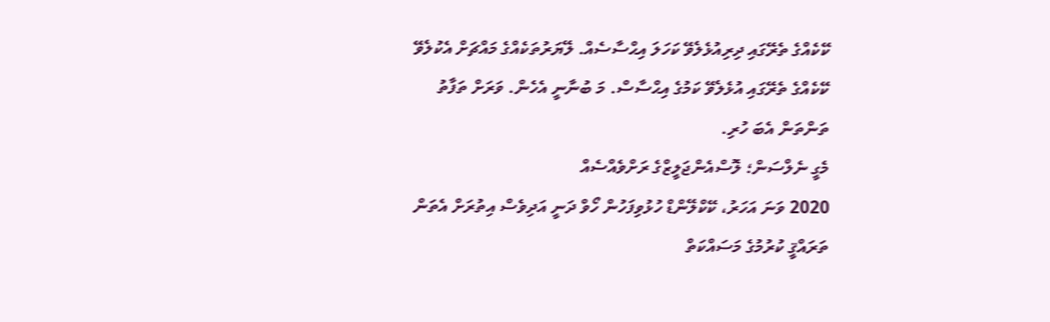ކޭކެއްގެ ތެރޭގައި ދިރިއުޅެލެވޭ ކަހަލަ އިޙްސާސެއް. ލޭޔަރުތަކެއްގެ މައްޗަށް އެކުލެވޭ ކޭކެއްގެ ތެރޭގައި އުޅެލެވޭ ކަމުގެ އިޙްސާސް. މަ ބުނާނީ އެހެން. ވަރަށް ތަފާތު ތަންތަން އެބަ ހުރި.
މެގީ ނެލްސަން؛ ލޮސްއެންޖަލީޒްގެ ރަށްވެއްސެއް
2020 ވަނަ އަހަރު، ކޭކްލޭންޑް ހުޅުވިފަހުން ހޯވް ދަނީ އަދިވެސް އިތުރަށް އެތަން ތަރައްޤީ ކުރުމުގެ މަސައްކަތް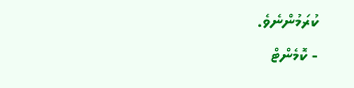ކުރަމުންނެވެ.
- ކޮމެންޓް